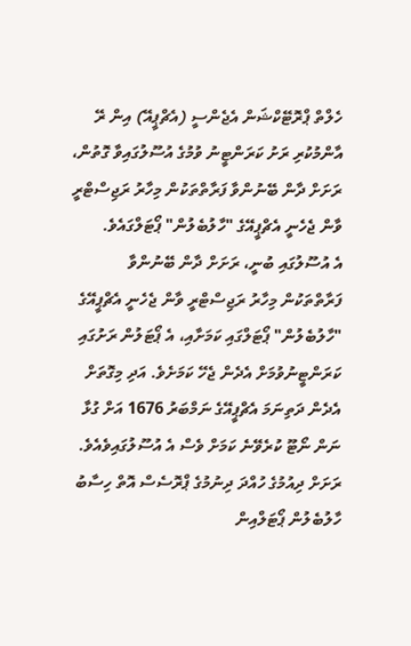ހެލްތް ޕްރޮޓޭކްޝަން އެޖެންސީ (އެޗްޕީއޭ) އިން ރޭ އާންމުކުރި ރަށު ކަރަންޓީނު ވުމުގެ އުސޫލުގައިވާ ގޮތުން، ރަށަށް ދާން ބޭނުންވާ ފަރާތްތަކުން މިހާރު ރަޖިސްޓްރީ ވާން ޖެހެނީ އެޗްޕީއޭގެ "ހާލުބެލުން" ޕޯޓަލްގައެވެ.
އެ އުސޫލުގައި ބުނީ، ރަށަށް ދާން ބޭނުންވާ ފަރާތްތަކުން މިހާރު ރަޖިސްޓްރީ ވާން ޖެހެނީ އެޗްޕީއޭގެ "ހާލުބެލުން" ޕޯޓަލްގައި ކަމަށާއި، އެ ޕޯޓަލުން ރަށުގައި ކަރަންޓީނުވުމަށް އެދެން ޖެހޭ ކަމަށެވެ. އަދި މިގޮތަށް އެދެން ދަތިނަމަ އެޗްޕީއޭގެ ނަމްބަރު 1676 އަށް ގުޅާ ނަން ނޯޓޫ ކުރެވޭނެ ކަމަށް ވެސް އެ އުސޫލުގައިވެއެވެ.
ރަށަށް ދިއުމުގެ ހުއްދަ ދިނުމުގެ ޕްރޮސެސް އޮތް ހިސާބު ހާލުބެލުން ޕޯޓަލްއިން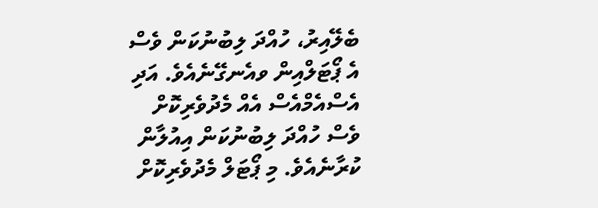ބެލޭއިރު، ހުއްދަ ލިބުނުކަން ވެސް އެ ޕޯޓަލްއިން ވއެނގޭނެއެވެ. އަދި އެސްއެމްއެސް އެއް މެދުވެރިކޮށް ވެސް ހުއްދަ ލިބުނުކަން އިއުލާން ކުރާނެއެވެ. މި ޕޯޓަލް މެދުވެރިކޮށް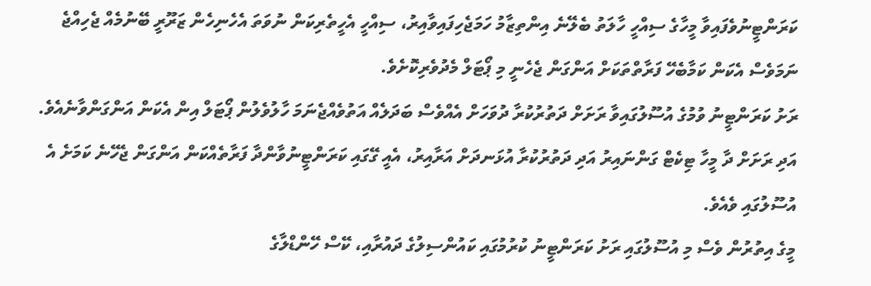ކަރަންޓީނުވެފައިވާ މީހާގެ ސިއްހީ ހާލަތު ބެލޭނެ އިންތިޒާމު ހަމަޖެހިފައިވާއިރު، ސިއްހީ އެހީތެރިކަން ނުވަތަ އެހެނިހެން ޒަރޫރީ ބޭނުމެއް ޖެހިއްޖެ ނަމަވެސް އެކަން ކަމާބެހޭ ފަރާތްތަކަށް އަންގަން ޖެހެނީ މި ޕޯޓަލް މެދުވެރިކޮށެވެ.
ރަށު ކަރަންޓީނު ވުމުގެ އުސޫލުގައިވާ ރަށަށް ދަތުރުކުރާ ދުވަހަށް އެއްވެސް ބަދަލެއް އަތުވެއްޖެނަމަ ހާލުވެލުން ޕޯޓަލް އިން އެކަން އަންގަންވާނެއެވެ. އަދި ރަށަށް ދާ މީހާ ޓިކެޓް ގަންނައިރު އަދި ދަތުރުކުރާ އުޅަނދަށް އަރާއިރު، އެއީ ގޭގައި ކަރަންޓީނުވާންދާ ފަރާތެއްކަން އަންގަން ޖެހޭނެ ކަމަށެ އެ އުސޫލުގައި ވެއެވެ.
މީގެ އިތުރުން ވެސް މި އުސޫލުގައި ރަށު ކަރަންޓީނު ކުރުމުގައި ކައުންސިލުގެ ދައުރާއި، ކޭސް ހޭންޑްލާގެ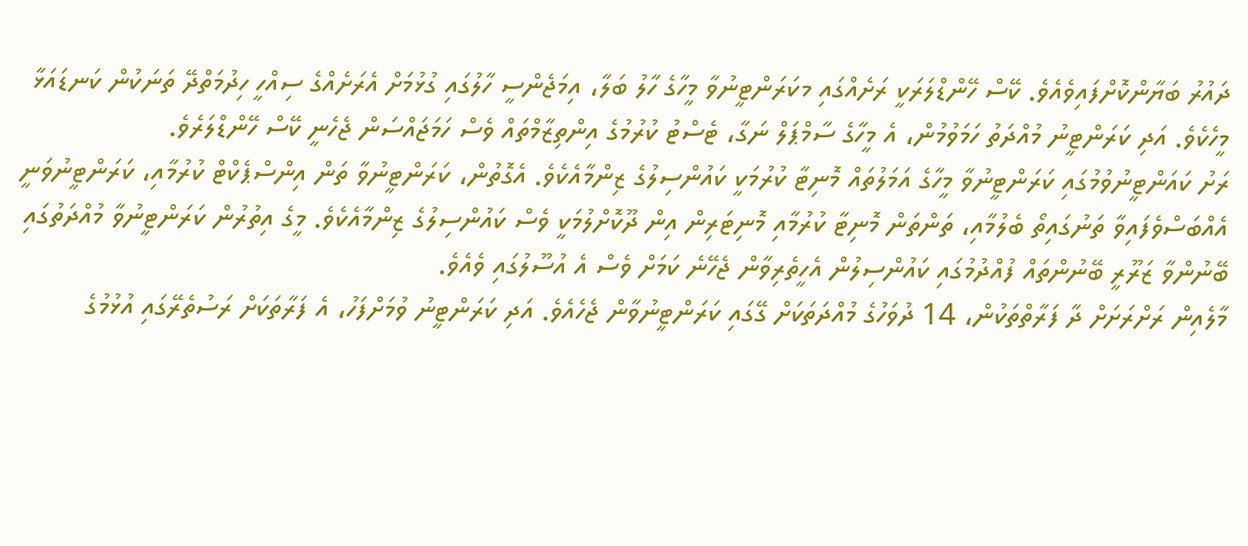ދައުރު ބަޔާންކޮށްފައިވެއެވެ. ކޭސް ހޭންޑްލަރަކީ ރަށެއްގައި މކަރަންޓީނުވާ މީހާގެ ހާލު ބަލާ، އިމަޖެންސީ ހާލުގައި ގުޅުމަށް އެރަށެއްގެ ސިއްހީ ހިދުމަތްދޭ ތަނަކުން ކަނޑައަޅާ މީހެކެވެ. އަދި ކަރަންޓީނު މުއްދަތު ހަމަވުމުން، އެ މީހާގެ ސާމްޕަލް ނަގާ، ޓެސްޓު ކުރުމުގެ އިންތިޒާމްތައް ވެސް ހަމަޖައްސަން ޖެހެނީ ކޭސް ހޭންޑްލަރެވެ.
ރަށު ކައަންޓީނުވުމުގައި ކަރަންޓީނުވާ މީހާގެ އަމަލުތައް މޮނިޓާ ކުރުމަކީ ކައުންސިލުގެ ޒިންމާއެކެވެ. އެގޮތުން، ކަރަންޓީނުވާ ތަން އިންސްޕެކްޓް ކުރުމާއި، ކަރަންޓީނުވަނީ އެއްބަސްވެފައިވާ ތަނުގައިތޯ ބެލުމާއި، ތަންތަން މޮނިޓާ ކުރުމާއި މޮނިޓަރިން އިން ދޫކޮށްލުމަކީ ވެސް ކައުންސިލުގެ ޒިންމާއެކެވެ. މީގެ އިތުރުން ކަރަންޓީނުވާ މުއްދަތުގައި ބޭނުންވާ ޒަރޫރީ ބޭނުންތައް ފުއްދުމުގައި ކައުންސިލުން އެހީތެރިވާން ޖެހޭނެ ކަމަށް ވެސް އެ އުސޫލުގައި ވެއެވެ.
މާލެއިން ރަށްރަށަށް ދާ ފަރާތްތަކުން، 14 ދުވަހުގެ މުއްދަތަކަށް ގޭގައި ކަރަންޓީނުވާން ޖެހެއެވެ. އަދި ކަރަންޓީނު ވުމަށްފަހު، އެ ފަރާތަކަށް ރަސުތެރޭގައި އުޅުމުގެ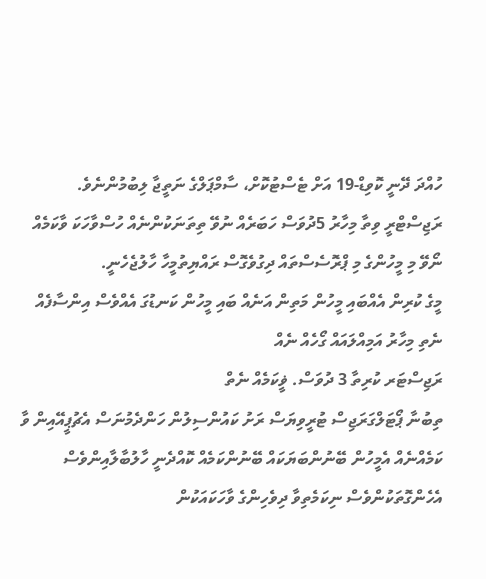ހުއްދަ ދޭނީ ކޮވިޑް-19 އަށް ޓެސްޓުކޮށް، ސާމްޕަލްގެ ނަތީޖާ ލިބުމުންނެވެ.
ރަޖިސްޓްރީ ވިތާ މިހާރު 5ދުވަސް ހަބަރެއް ނުވޭ ތިތަނަކުންނެއް ހުސްވާހަކަ ވާކަމެއް ނޯވޭ މި މީހުންގެ މި ޕްރޮސެސްތައް ދިގުވެގޮސް ރައްޔިތުމީހާ ހާލުޖެހެނީ.
މީގެ ކުރިން އެއްބައި މީހުން މަތިން އަނެއް ބައި މީހުން ކަނޑުގަ އެއްވެސް އިންސާފެއް ނެތި މިހާރު އަމިއްލައައް ގޯހެއް ނެއް
ރަޖިސްޓަރ ކުރިތާ 3 ދުވަސް. ޥީކަމެއް ނެތް
ތިބުނާ ޕޯޓަލްގަރަޖިސް ޓުރީވިޔަސް ރަށު ކައުންސިލުން ހަންދެމުނަސް އެޗުޕީއޭއިން ވާ ކަމެއްނެއް އެމީހުން ބޭނުންބަޔަކައް ބޭނުންކަމެއް ކޮއްދެނީ ހާލުބާލާއިންވެސް އެހެންގޮތަކުންވެސް ނިކަމެތިވާ ދިވެހިންގެ ވާހަކައަކުން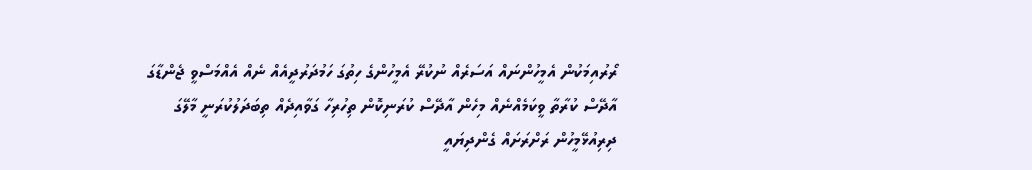ރޯރުއިމަކުން އެމީހުންނައް އަސަރެއް ނުކުރޭ އެމީހުންގެ ހިތުގަ ހަމުދަރުދީއެއް ނެއް އެއްމަސްވީ ޖެންޑާގަ އާދޭސް ކުރާތާ ވީކަމެއްނެއް މިހެން އާދޭސް ކުރަނިކޮން ތިހުރިހާ ގަވާއިދެއް ތިބަދަލުކުރަނީ މާލޭގަ ދިރިއުޅޭމީހުން ރަށްރަށައް ގެންދިޔައީ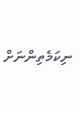ނިކަމެތިންނަށް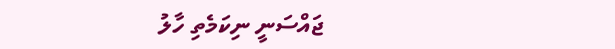ޖައްސަނީ ނިކަމެތި ހާލު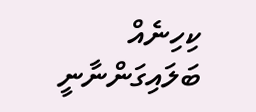ކިހިނެއް ބަލައިގަންނާނީ